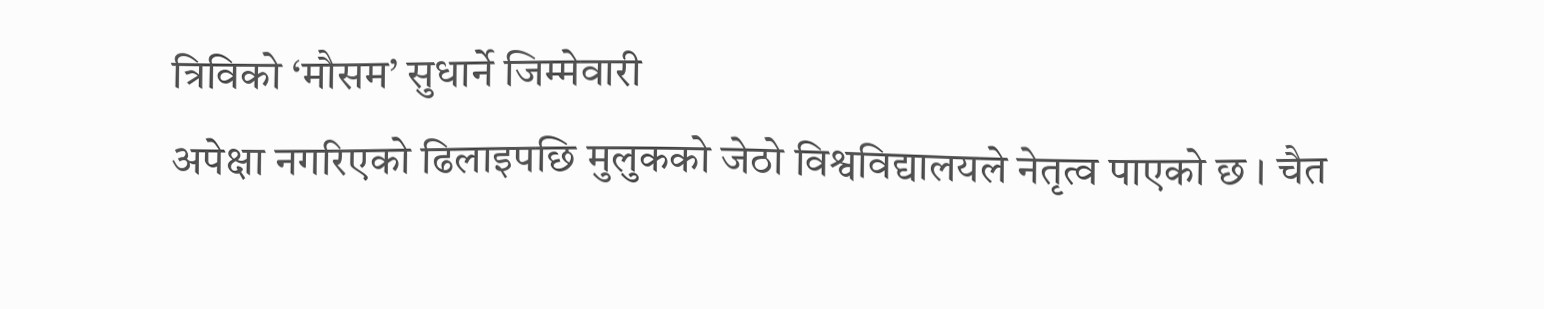त्रिविको ‘मौसम’ सुधार्ने जिम्मेवारी
अपेक्षा नगरिएको ढिलाइपछि मुलुकको जेठो विश्वविद्यालयले नेतृत्व पाएको छ । चैत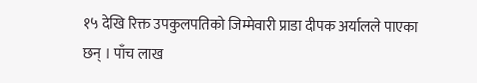१५ देखि रिक्त उपकुलपतिको जिम्मेवारी प्राडा दीपक अर्यालले पाएका छन् । पाँच लाख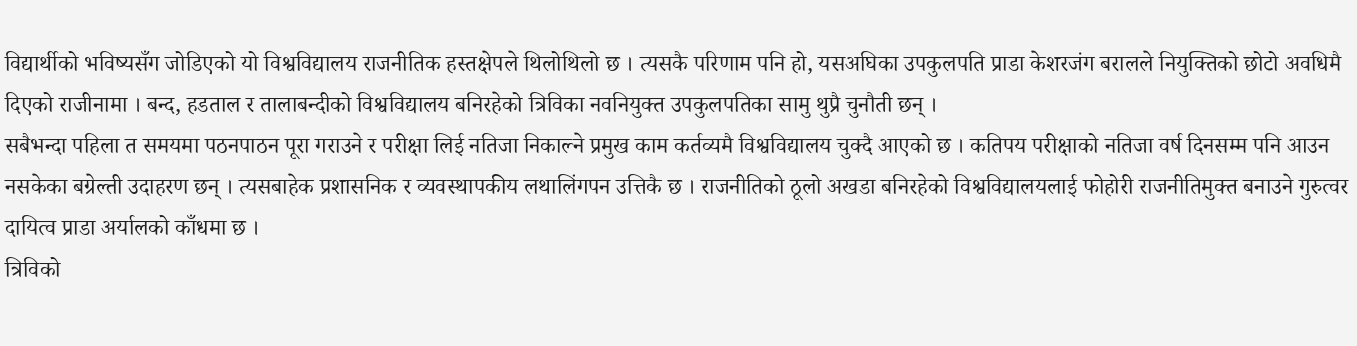विद्यार्थीको भविष्यसँग जोडिएको यो विश्वविद्यालय राजनीतिक हस्तक्षेपले थिलोथिलो छ । त्यसकै परिणाम पनि हो, यसअघिका उपकुलपति प्राडा केशरजंग बरालले नियुक्तिको छोटो अवधिमै दिएको राजीनामा । बन्द, हडताल र तालाबन्दीको विश्वविद्यालय बनिरहेको त्रिविका नवनियुक्त उपकुलपतिका सामु थुप्रै चुनौती छन् ।
सबैभन्दा पहिला त समयमा पठनपाठन पूरा गराउने र परीक्षा लिई नतिजा निकाल्ने प्रमुख काम कर्तव्यमै विश्वविद्यालय चुक्दै आएको छ । कतिपय परीक्षाको नतिजा वर्ष दिनसम्म पनि आउन नसकेका बग्रेल्ती उदाहरण छन् । त्यसबाहेक प्रशासनिक र व्यवस्थापकीय लथालिंगपन उत्तिकै छ । राजनीतिको ठूलो अखडा बनिरहेको विश्वविद्यालयलाई फोहोरी राजनीतिमुक्त बनाउने गुरुत्वर दायित्व प्राडा अर्यालको काँधमा छ ।
त्रिविको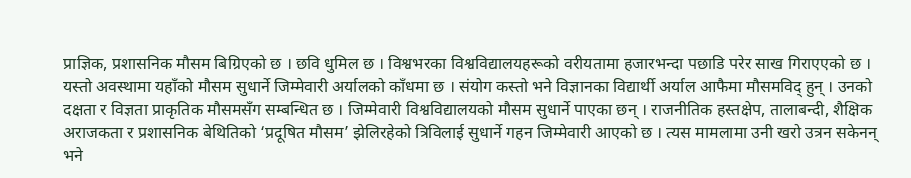प्राज्ञिक, प्रशासनिक मौसम बिग्रिएको छ । छवि धुमिल छ । विश्वभरका विश्वविद्यालयहरूको वरीयतामा हजारभन्दा पछाडि परेर साख गिराएएको छ । यस्तो अवस्थामा यहाँको मौसम सुधार्ने जिम्मेवारी अर्यालको काँधमा छ । संयोग कस्तो भने विज्ञानका विद्यार्थी अर्याल आफैमा मौसमविद् हुन् । उनको दक्षता र विज्ञता प्राकृतिक मौसमसँग सम्बन्धित छ । जिम्मेवारी विश्वविद्यालयको मौसम सुधार्ने पाएका छन् । राजनीतिक हस्तक्षेप, तालाबन्दी, शैक्षिक अराजकता र प्रशासनिक बेथितिको ‘प्रदूषित मौसम’ झेलिरहेको त्रिविलाई सुधार्ने गहन जिम्मेवारी आएको छ । त्यस मामलामा उनी खरो उत्रन सकेनन् भने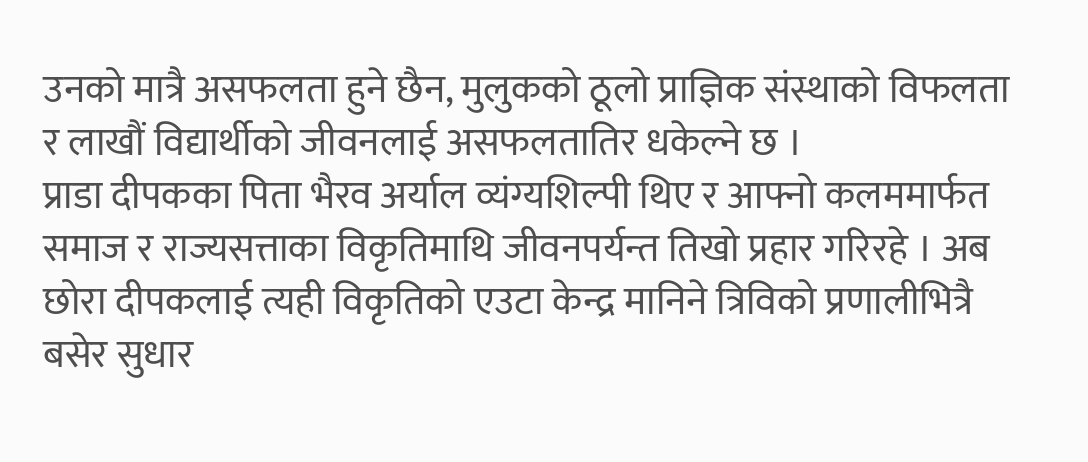उनको मात्रै असफलता हुने छैन, मुलुकको ठूलो प्राज्ञिक संस्थाको विफलता र लाखौं विद्यार्थीको जीवनलाई असफलतातिर धकेल्ने छ ।
प्राडा दीपकका पिता भैरव अर्याल व्यंग्यशिल्पी थिए र आफ्नो कलममार्फत समाज र राज्यसत्ताका विकृतिमाथि जीवनपर्यन्त तिखो प्रहार गरिरहे । अब छोरा दीपकलाई त्यही विकृतिको एउटा केन्द्र मानिने त्रिविको प्रणालीभित्रै बसेर सुधार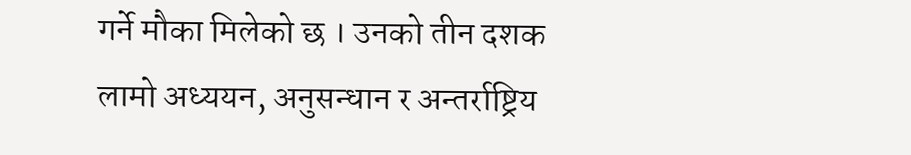गर्ने मौका मिलेको छ । उनको तीन दशक लामो अध्ययन, अनुसन्धान र अन्तर्राष्ट्रिय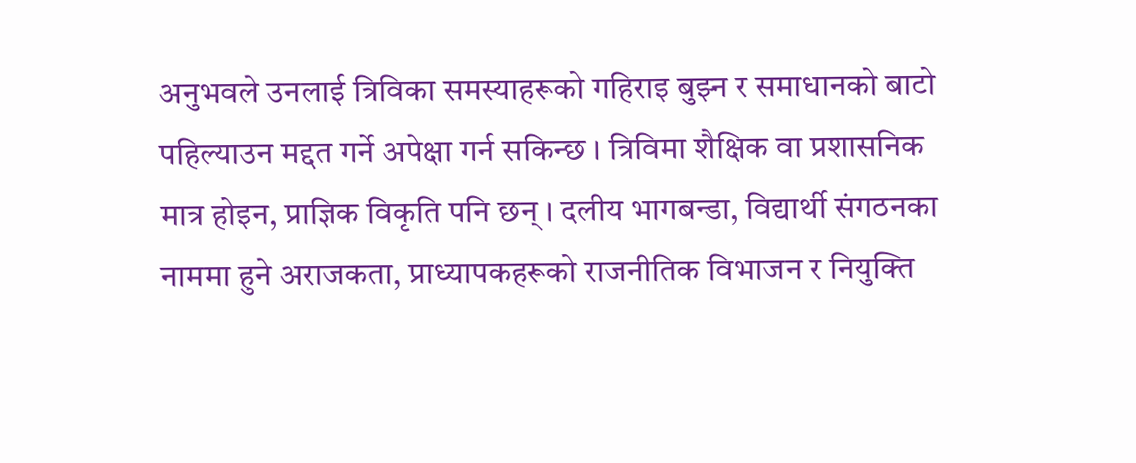अनुभवले उनलाई त्रिविका समस्याहरूको गहिराइ बुझ्न र समाधानको बाटो पहिल्याउन मद्दत गर्ने अपेक्षा गर्न सकिन्छ । त्रिविमा शैक्षिक वा प्रशासनिक मात्र होइन, प्राज्ञिक विकृति पनि छन् । दलीय भागबन्डा, विद्यार्थी संगठनका नाममा हुने अराजकता, प्राध्यापकहरूको राजनीतिक विभाजन र नियुक्ति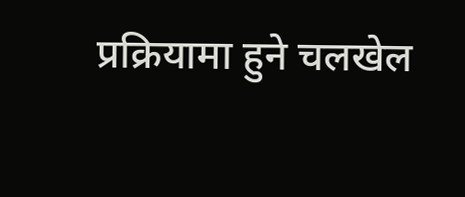प्रक्रियामा हुने चलखेल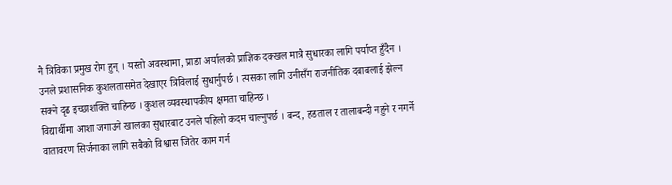नै त्रिविका प्रमुख रोग हुन् । यस्तो अवस्थामा, प्राडा अर्यालको प्राज्ञिक दक्खल मात्रै सुधारका लागि पर्याप्त हुँदैन । उनले प्रशासनिक कुशलतासमेत देखाएर त्रिविलाई सुधार्नुपर्छ । त्यसका लागि उनीसँग राजनीतिक दबाबलाई झेल्न सक्ने दृढ इच्छाशक्ति चाहिन्छ । कुशल व्यवस्थापकीय क्षमता चाहिन्छ ।
विद्यार्थीमा आशा जगाउने खालका सुधारबाट उनले पहिलो कदम चाल्नुपर्छ । बन्द, हडताल र तालाबन्दी नहुने र नगर्ने वातावरण सिर्जनाका लागि सबैको विश्वास जितेर काम गर्न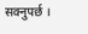सक्नुपर्छ ।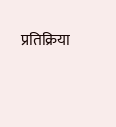प्रतिक्रिया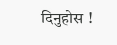दिनुहोस !